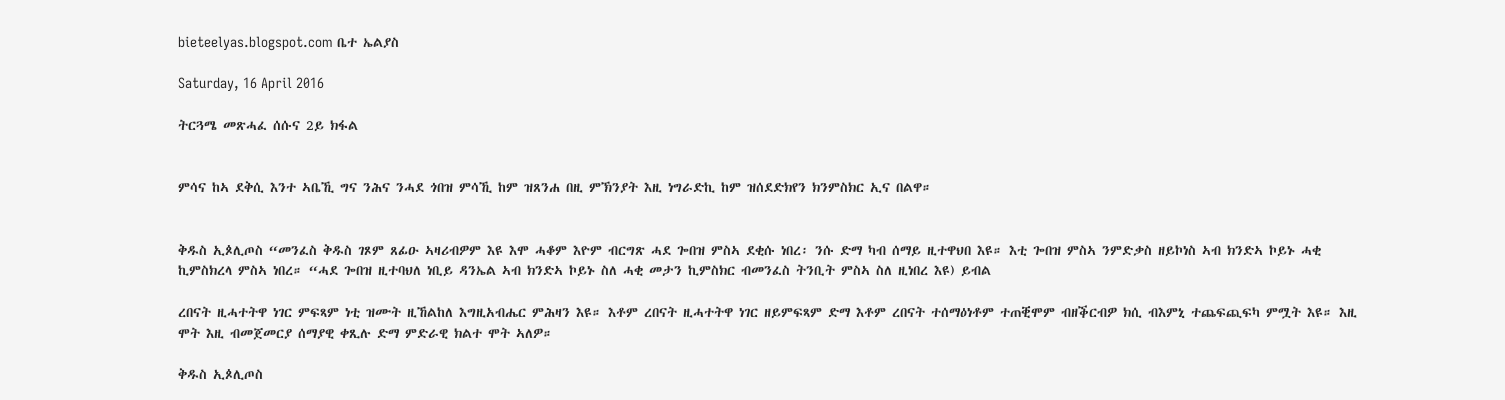bieteelyas.blogspot.com ቤተ ኤልያስ

Saturday, 16 April 2016

ትርጓሜ መጽሓፈ ሰሱና 2ይ ክፋል


ምሳና ከኣ ደቅሲ እንተ ኣቤኺ ግና ንሕና ንሓደ ጎበዝ ምሳኺ ከም ዝጸንሐ በዚ ምኽንያት እዚ ነግራድኪ ከም ዝሰደድክየን ክንምስክር ኢና በልዋ።


ቅዱስ ኢጶሊጦስ “መንፈስ ቅዱስ ገጾም ጸፊዑ ኣዛሪብዎም እዩ እሞ ሓቆም እዮም ብርግጽ ሓደ ጐበዝ ምስኣ ደቂሱ ነበረ፡ ንሱ ድማ ካብ ሰማይ ዚተዋህበ እዩ። እቲ ጐበዝ ምስኣ ንምድቃስ ዘይኮነስ ኣብ ክንድኣ ኮይኑ ሓቂ ኪምስክረላ ምስኣ ነበረ። “ሓደ ጐበዝ ዚተባህለ ነቢይ ዳንኤል ኣብ ክንድኣ ኮይኑ ስለ ሓቂ መታን ኪምስክር ብመንፈስ ትንቢት ምስኣ ስለ ዚነበረ እዩ) ይብል

ረበናት ዚሓተትዋ ነገር ምፍጻም ነቲ ዝሙት ዚኸልከለ እግዚአብሔር ምሕዛን እዩ። እቶም ረበናት ዚሓተትዋ ነገር ዘይምፍጻም ድማ እቶም ረበናት ተሰማዕነቶም ተጠቒሞም ብዘቕርብዎ ክሲ ብእምኒ ተጨፍጪፍካ ምሟት እዩ። እዚ ሞት እዚ ብመጀመርያ ሰማያዊ ቀጺሉ ድማ ምድራዊ ክልተ ሞት ኣለዎ።

ቅዱስ ኢጶሊጦስ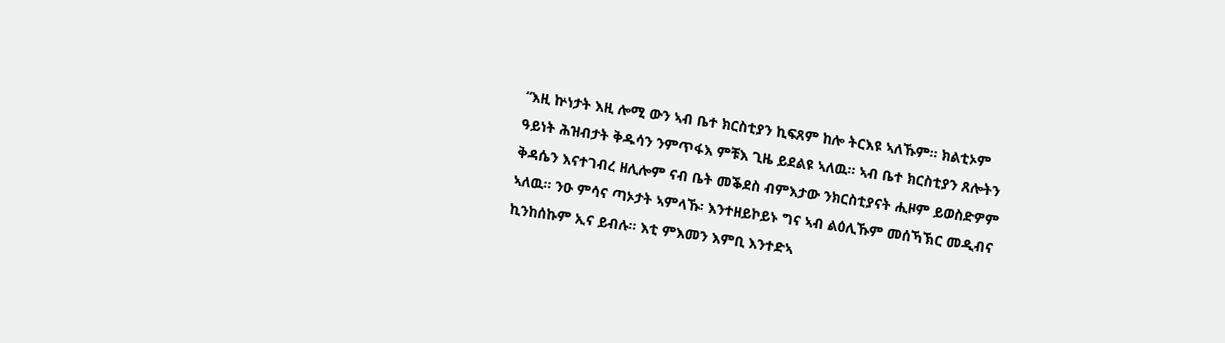“እዚ ኵነታት እዚ ሎሚ ውን ኣብ ቤተ ክርስቲያን ኪፍጸም ከሎ ትርእዩ ኣለኹም። ክልቲኦም ዓይነት ሕዝብታት ቅዱሳን ንምጥፋእ ምቹእ ጊዜ ይደልዩ ኣለዉ። ኣብ ቤተ ክርስቲያን ጸሎትን ቅዳሴን እናተገብረ ዘሊሎም ናብ ቤት መቕደስ ብምእታው ንክርስቲያናት ሒዞም ይወስድዎም ኣለዉ። ንዑ ምሳና ጣኦታት ኣምላኹ፡ እንተዘይኮይኑ ግና ኣብ ልዕሊኹም መሰኻኽር መዲብና ኪንከሰኩም ኢና ይብሉ። እቲ ምእመን እምቢ እንተድኣ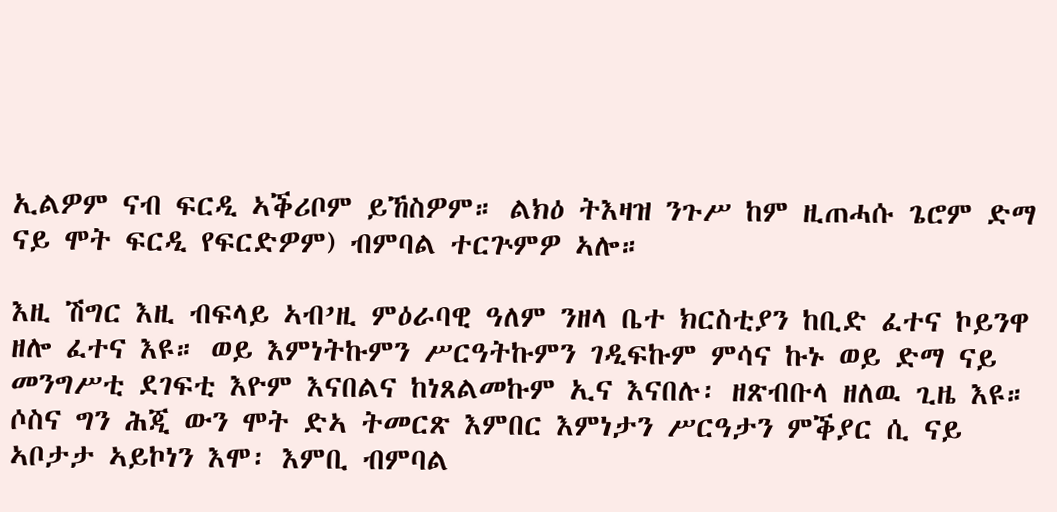ኢልዎም ናብ ፍርዲ ኣቕሪቦም ይኸስዎም። ልክዕ ትእዛዝ ንጉሥ ከም ዚጠሓሱ ጌሮም ድማ ናይ ሞት ፍርዲ የፍርድዎም) ብምባል ተርጕምዎ ኣሎ።

እዚ ሽግር እዚ ብፍላይ ኣብ’ዚ ምዕራባዊ ዓለም ንዘላ ቤተ ክርስቲያን ከቢድ ፈተና ኮይንዋ ዘሎ ፈተና እዩ። ወይ እምነትኩምን ሥርዓትኩምን ገዲፍኩም ምሳና ኩኑ ወይ ድማ ናይ መንግሥቲ ደገፍቲ እዮም እናበልና ከነጸልመኩም ኢና እናበሉ፡ ዘጽብቡላ ዘለዉ ጊዜ እዩ። ሶስና ግን ሕጂ ውን ሞት ድኣ ትመርጽ እምበር እምነታን ሥርዓታን ምቕያር ሲ ናይ ኣቦታታ ኣይኮነን እሞ፡ እምቢ ብምባል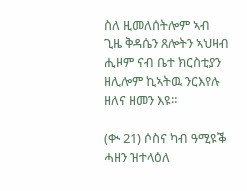ስለ ዚመለሰትሎም ኣብ ጊዜ ቅዳሴን ጸሎትን ኣህዛብ ሒዞም ናብ ቤተ ክርስቲያን ዘሊሎም ኪኣትዉ ንርእየሉ ዘለና ዘመን እዩ።

(ቊ 21) ሶስና ካብ ዓሚዩቕ ሓዘን ዝተላዕለ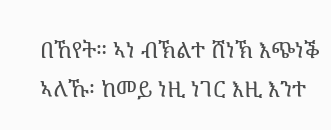በኸየት። ኣነ ብኽልተ ሸነኽ እጭነቕ ኣለኹ፡ ከመይ ነዚ ነገር እዚ እንተ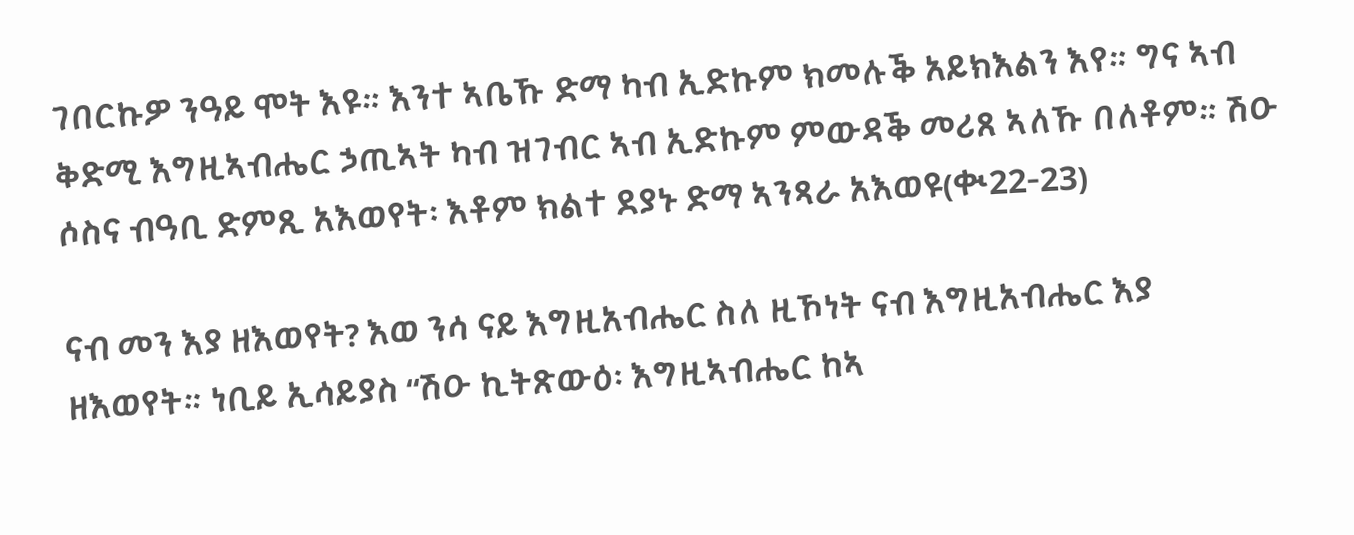ገበርኩዎ ንዓይ ሞት እዩ። እንተ ኣቤኹ ድማ ካብ ኢድኩም ክመሉቕ አይክእልን እየ። ግና ኣብ ቅድሚ እግዚኣብሔር ኃጢኣት ካብ ዝገብር ኣብ ኢድኩም ምውዳቕ መሪጸ ኣለኹ በለቶም። ሽዑ ሶስና ብዓቢ ድምጺ አእወየት፡ እቶም ክልተ ደያኑ ድማ ኣንጻራ አእወዩ(ቊ22-23)

ናብ መን እያ ዘእወየት? እወ ንሳ ናይ እግዚአብሔር ስለ ዚኾነት ናብ እግዚአብሔር እያ ዘእወየት። ነቢይ ኢሳይያስ “ሽዑ ኪትጽውዕ፡ እግዚኣብሔር ከኣ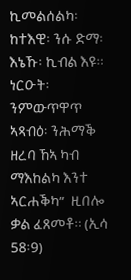ኪመልሰልካ፡ ከተእዊ፡ ንሱ ድማ፡ እኔኹ፡ ኪብል እዩ። ነርዑት፡ ንምውጥዋጥ ኣጻብዕ፡ ንሕማቕ ዘረባ ኸኣ ካብ ማእከልካ እንተ ኣርሐቕካ”  ዚበሎ ቃል ፈጸመቶ። (ኢሳ 58፡9)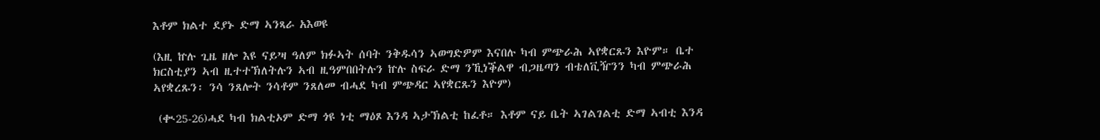እቶም ክልተ ደያኑ ድማ ኣንጻራ አእወዩ

(እዚ ኵሉ ጊዜ ዘሎ እዩ ናይ’ዛ ዓለም ክፉኣት ሰባት ንቅዱሳን ኣወግድዎም እናበሉ ካብ ምጭራሕ ኣየቋርጹን እዮም። ቤተ ክርስቲያን ኣብ ዚተተኽለትሉን ኣብ ዚዓምበበትሉን ኵሉ ስፍራ ድማ ንኺነቕልዋ ብጋዜጣን ብቴለቪዥንን ካብ ምጭራሕ ኣየቋረጹን፡ ንሳ ንጸሎት ንሳቶም ንጸለመ ብሓደ ካብ ምጭዳር ኣየቋርጹን እዮም)

 (ቊ25-26)ሓደ ካብ ክልቲኦም ድማ ጎዩ ነቲ ማዕጾ እንዳ ኣታኽልቲ ከፈቶ። እቶም ናይ ቤት ኣገልገልቲ ድማ ኣብቲ እንዳ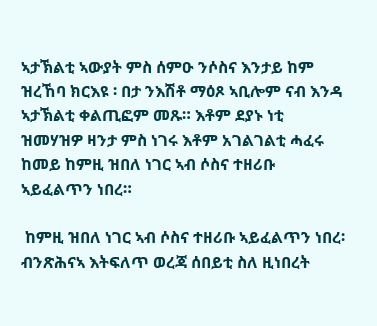ኣታኽልቲ ኣውያት ምስ ሰምዑ ንሶስና እንታይ ከም ዝረኸባ ክርእዩ ፡ በታ ንእሽቶ ማዕጾ ኣቢሎም ናብ እንዳ ኣታኽልቲ ቀልጢፎም መጹ። እቶም ደያኑ ነቲ ዝመሃዝዎ ዛንታ ምስ ነገሩ እቶም አገልገልቲ ሓፈሩ ከመይ ከምዚ ዝበለ ነገር ኣብ ሶስና ተዘሪቡ ኣይፈልጥን ነበረ።

 ከምዚ ዝበለ ነገር ኣብ ሶስና ተዘሪቡ ኣይፈልጥን ነበረ፡ ብንጽሕናኣ እትፍለጥ ወረጃ ሰበይቲ ስለ ዚነበረት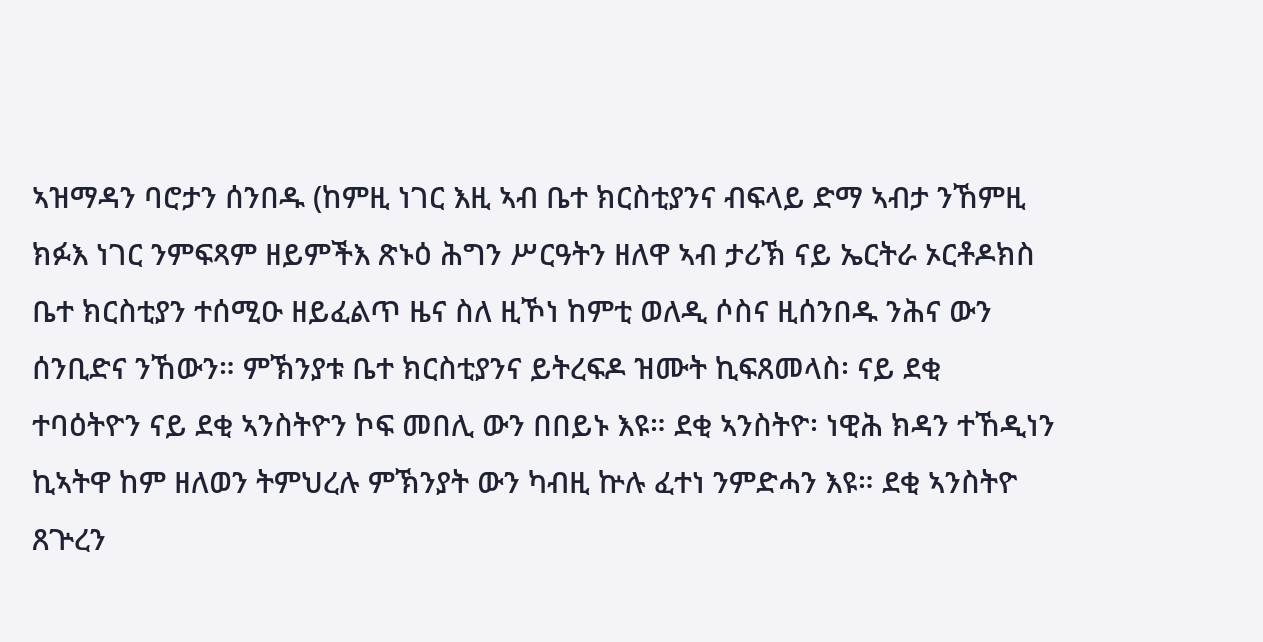ኣዝማዳን ባሮታን ሰንበዱ (ከምዚ ነገር እዚ ኣብ ቤተ ክርስቲያንና ብፍላይ ድማ ኣብታ ንኸምዚ ክፉእ ነገር ንምፍጻም ዘይምችእ ጽኑዕ ሕግን ሥርዓትን ዘለዋ ኣብ ታሪኽ ናይ ኤርትራ ኦርቶዶክስ ቤተ ክርስቲያን ተሰሚዑ ዘይፈልጥ ዜና ስለ ዚኾነ ከምቲ ወለዲ ሶስና ዚሰንበዱ ንሕና ውን ሰንቢድና ንኸውን። ምኽንያቱ ቤተ ክርስቲያንና ይትረፍዶ ዝሙት ኪፍጸመላስ፡ ናይ ደቂ ተባዕትዮን ናይ ደቂ ኣንስትዮን ኮፍ መበሊ ውን በበይኑ እዩ። ደቂ ኣንስትዮ፡ ነዊሕ ክዳን ተኸዲነን ኪኣትዋ ከም ዘለወን ትምህረሉ ምኽንያት ውን ካብዚ ኵሉ ፈተነ ንምድሓን እዩ። ደቂ ኣንስትዮ ጸጕረን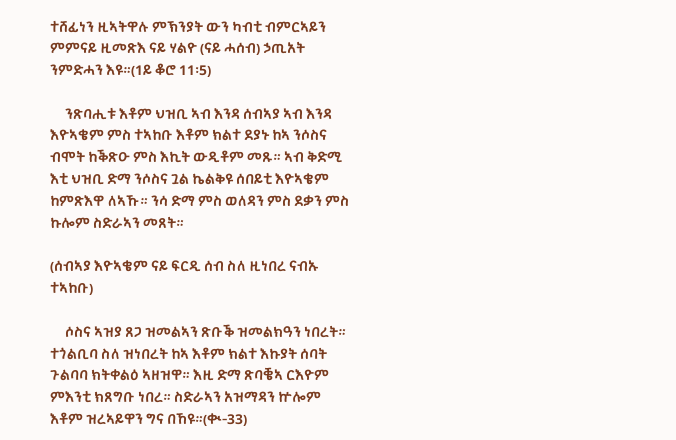ተሸፊነን ዚኣትዋሉ ምኽንያት ውን ካብቲ ብምርኣይን ምምናይ ዚመጽእ ናይ ሃልዮ (ናይ ሓሰብ) ኃጢአት ንምድሓን እዩ።(1ይ ቆሮ 11፡5)

     ንጽባሒቱ እቶም ህዝቢ ኣብ እንዳ ሰብኣያ ኣብ እንዳ እዮኣቄም ምስ ተኣከቡ እቶም ክልተ ደያኑ ከኣ ንሶስና ብሞት ከቕጽዑ ምስ እኪት ውዲቶም መጹ። ኣብ ቅድሚ እቲ ህዝቢ ድማ ንሶስና ጓል ኬልቅዩ ሰበይቲ እዮኣቄም ከምጽእዋ ለኣኹ። ንሳ ድማ ምስ ወለዳን ምስ ደቃን ምስ ኩሎም ስድራኣን መጸት።

(ሰብኣያ እዮኣቄም ናይ ፍርዲ ሰብ ስለ ዚነበረ ናብኡ ተኣከቡ)

     ሶስና ኣዝያ ጸጋ ዝመልኣን ጽቡቕ ዝመልክዓን ነበረት። ተጎልቢባ ስለ ዝነበረት ከኣ እቶም ክልተ እኩያት ሰባት ጉልባባ ክትቀልዕ ኣዘዝዋ። እዚ ድማ ጽባቔኣ ርእዮም ምእንቲ ክጸግቡ ነበረ። ስድራኣን አዝማዳን ኵሎም እቶም ዝረኣይዋን ግና በኸዩ።(ቊ-33)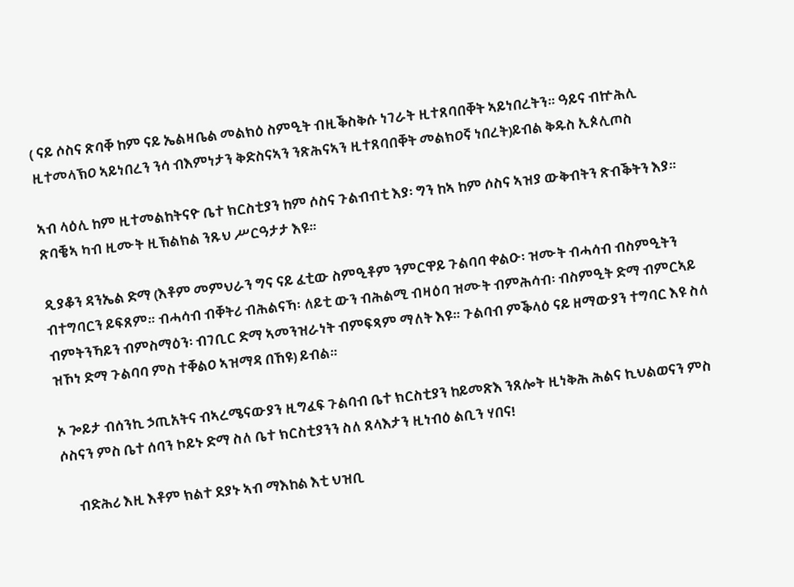( ናይ ሶስና ጽባቐ ከም ናይ ኤልዛቤል መልክዕ ስምዒት ብዚቕስቅሱ ነገራት ዚተጸባበቐት ኣይነበረትን። ዓይና ብኵሕሊ ዚተመላኽዐ ኣይነበረን ንሳ ብእምነታን ቅድስናኣን ንጽሕናኣን ዚተጸባበቐት መልክዐኛ ነበረት)ይብል ቅዱስ ኢጶሊጦስ

ኣብ ላዕሊ ከም ዚተመልከትናዮ ቤተ ክርስቲያን ከም ሶስና ጉልብብቲ እያ፡ ግን ከኣ ከም ሶስና ኣዝያ ውቅብትን ጽብቕትን እያ። ጽባቔኣ ካብ ዚሙት ዚኽልክል ንጹህ ሥርዓታታ እዩ።

ዲያቆን ዳንኤል ድማ (እቶም መምህራን ግና ናይ ፈቲው ስምዒቶም ንምርዋይ ጉልባባ ቀልዑ፡ ዝሙት ብሓሳብ ብስምዒትን ብተግባርን ይፍጸም። ብሓሳብ ብቐትሪ ብሕልናኻ፡ ለይቲ ውን ብሕልሚ ብዛዕባ ዝሙት ብምሕሳብ፡ ብስምዒት ድማ ብምርኣይ ብምትንኻይን ብምስማዕን፡ ብገቢር ድማ ኣመንዝራነት ብምፍጻም ማለት እዩ። ጉልባብ ምቕላዕ ናይ ዘማውያን ተግባር እዩ ስለ ዝኾነ ድማ ጉልባባ ምስ ተቐልዐ ኣዝማዳ በኸዩ) ይብል።

ኦ ጐይታ ብሰንኪ ኃጢአትና ብኣረሜናውያን ዚግፈፍ ጉልባብ ቤተ ክርስቲያን ከይመጽእ ንጸሎት ዚነቅሕ ሕልና ኪህልወናን ምስ ሶስናን ምስ ቤተ ሰባን ኮይኑ ድማ ስለ ቤተ ክርስቲያንን ስለ ጸላእታን ዚነብዕ ልቢን ሃበና!

     ብድሕሪ እዚ እቶም ክልተ ደያኑ ኣብ ማእከል እቲ ህዝቢ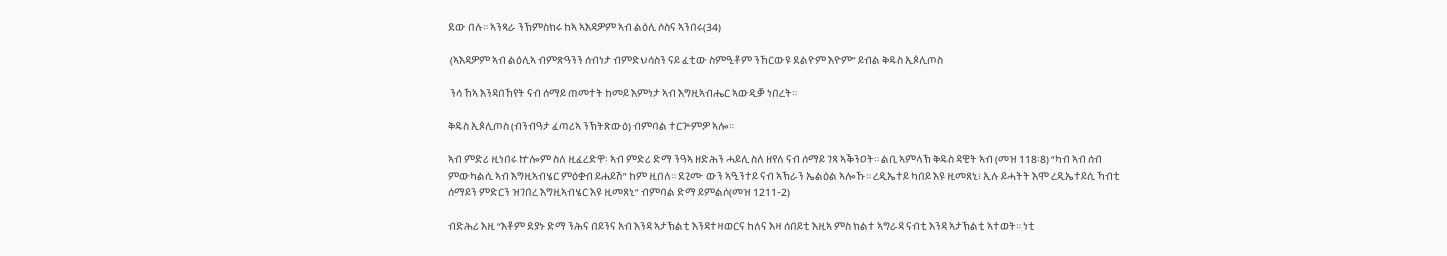ደው በሉ። ኣንጻራ ንኽምስክሩ ከኣ ኣእዳዎም ኣብ ልዕሊ ሶስና ኣንበሩ(34)

 (ኣእዳዎም ኣብ ልዕሊኣ ብምጽዓንን ሰብነታ ብምድህሳስን ናይ ፈቲው ስምዒቶም ንኸርውዩ ደልዮም እዮም” ይብል ቅዱስ ኢጶሊጦስ

 ንሳ ኸኣ እንዳበኸየት ናብ ሰማይ ጠመተት ከመይ እምነታ ኣብ እግዚኣብሔር ኣውዲቓ ነበረት።

ቅዱስ ኢጶሊጦስ (ብንብዓታ ፈጣሪኣ ንኽትጽውዕ) ብምባል ተርጕምዎ ኣሎ።

ኣብ ምድሪ ዚነበሩ ኵሎም ስለ ዚፈረድዋ፡ ኣብ ምድሪ ድማ ንዓኣ ዘድሕን ሓይሊ ስለ ዘየለ ናብ ሰማይ ገጻ ኣቕንዐት። ልቢ ኣምላኽ ቅዱስ ዳዊት ኣብ (መዝ 118፡8) “ካብ ኣብ ሰብ ምውካልሲ ኣብ እግዚኣብሄር ምዕቋብ ይሐይሽ” ከም ዚበለ። ደጊሙ ውን ኣዒንተይ ናብ ኣኽራን ኤልዕል ኣሎኹ። ረዲኤተይ ካበይ እዩ ዚመጸኒ፧ ኢሉ ይሓትት እሞ ረዲኤተይሲ ኻብቲ ሰማይን ምድርን ዝገበረ እግዚኣብሄር እዩ ዚመጸኒ” ብምባል ድማ ይምልሶ(መዝ 1211-2)

ብድሕሪ እዚ “እቶም ደያኑ ድማ ንሕና በይንና አብ እንዳ ኣታኽልቲ እንዳተዛወርና ከለና እዛ ሰበይቲ እዚኣ ምስ ክልተ ኣግራዳ ናብቲ እንዳ ኣታኽልቲ ኣተወት። ነቲ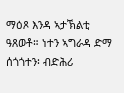ማዕጾ እንዳ ኣታኽልቲ ዓጸወቶ። ነተን ኣግራዳ ድማ ሰጎጎተን፡ ብድሕሪ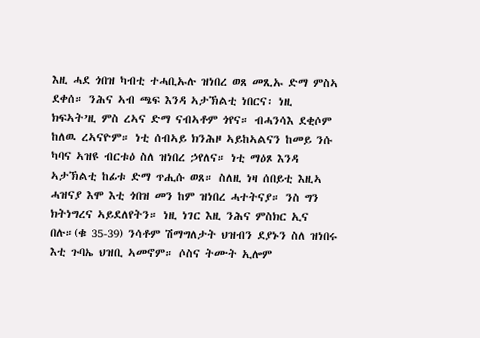እዚ ሓደ ጎበዝ ካብቲ ተሓቢኡሉ ዝነበረ ወጸ መጺኡ ድማ ምስኣ ደቀሰ። ንሕና ኣብ ጫፍ እንዳ ኣታኽልቲ ነበርና፡ ነዚ ክፍኣት’ዚ ምስ ረኣና ድማ ናብኣቶም ጎየና። ብሓንሳእ ደቂሶም ከለዉ ረኣናዮም። ነቲ ሰብኣይ ክንሕዞ ኣይከኣልናን ከመይ ንሱ ካባና ኣዝዩ ብርቱዕ ስለ ዝነበረ ኃየለና። ነቲ ማዕጾ እንዳ ኣታኽልቲ ከፊቱ ድማ ጥሒሱ ወጸ። ስለዚ ነዛ ሰበይቲ እዚኣ ሓዝናያ እሞ እቲ ጎበዝ መን ከም ዝነበረ ሓተትናያ። ንስ ግን ክትነግረና ኣይደለየትን። ነዚ ነገር እዚ ንሕና ምስክር ኢና በሉ።(ቁ 35-39) ንሳቶም ሽማግለታት ህዝብን ደያኑን ስለ ዝነበሩ እቲ ጉባኤ ህዝቢ ኣመኖም። ሶስና ትሙት ኢሎም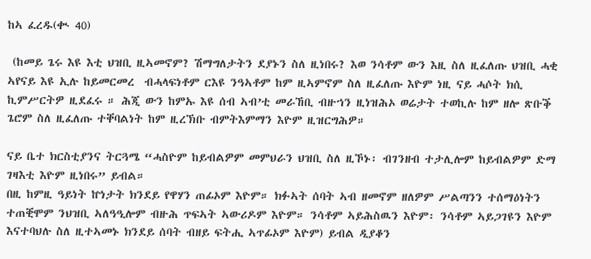ከኣ ፈረዱ(ቊ 40)

 (ከመይ ጌሩ እዩ እቲ ህዝቢ ዚኣመኖም? ሽማግለታትን ደያኑን ስለ ዚነበሩ? እወ ንሳቶም ውን እዚ ስለ ዚፈለጡ ህዝቢ ሓቂ ኣየናይ እዩ ኢሉ ከይመርመረ  ብሓላፍነቶም ርእዩ ንዓኣቶም ከም ዚኣምኖም ስለ ዚፈለጡ እዮም ነዚ ናይ ሓሶት ክሲ ኪምሥርትዎ ዚደፈሩ ። ሕጂ ውን ከምኡ እዩ ሰብ ኣብ’ቲ መራኸቢ ብዙኀን ዚነዝሕኦ ወሬታት ተወኪሉ ከም ዘሎ ጽቡቕ ጌሮም ስለ ዚፈለጡ ተቐባልነት ከም ዚረኽቡ ብምትእምማን እዮም ዚዝርግሕዎ።

ናይ ቤተ ክርስቲያንና ትርጓሜ “ሓስዮም ከይብልዎም መምህራን ህዝቢ ስለ ዚኾኑ፡ ብገንዘብ ተታሊሎም ከይብልዎም ድማ ገዛእቲ እዮም ዚነበሩ” ይብል።
በዚ ከምዚ ዓይነት ኵነታት ክንደይ የዋሃን ጠፊኦም እዮም። ክፉኣት ሰባት ኣብ ዘመኖም ዘለዎም ሥልጣንን ተሰማዕነትን ተጠቒሞም ንህዝቢ ኣለዓዒሎም ብዙሕ ጥፍኣት ኣውሪዶም እዮም። ንሳቶም ኣይሕስዉን እዮም፡ ንሳቶም ኣይጋገዩን እዮም እናተባህሉ ስለ ዚተኣመኑ ክንደይ ሰባት ብዘይ ፍትሒ ኣጥፊኦም እዮም) ይብል ዲያቆን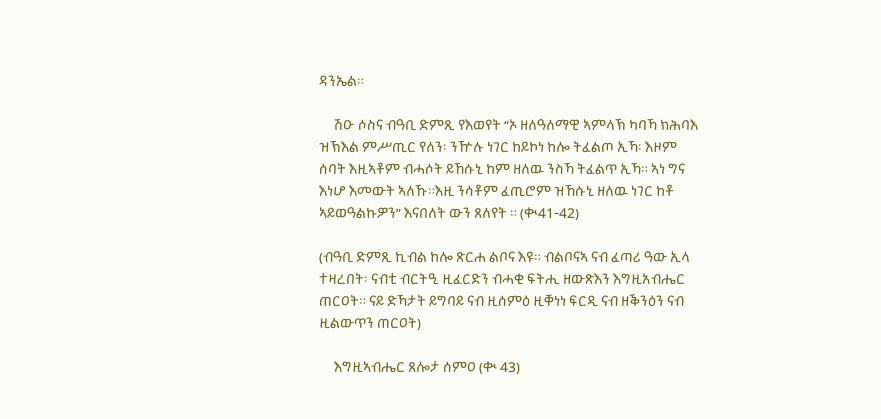ዳንኤል።

     ሽዑ ሶስና ብዓቢ ድምጺ የእወየት “ኦ ዘለዓለማዊ ኣምላኽ ካባኻ ክሕባእ ዝኽእል ምሥጢር የለን፡ ንዅሉ ነገር ከይኮነ ከሎ ትፈልጦ ኢኻ፡ እዞም ሰባት እዚኣቶም ብሓሶት ይኸሱኒ ከም ዘለዉ ንስኻ ትፈልጥ ኢኻ። ኣነ ግና እነሆ እመውት ኣለኹ።እዚ ንሳቶም ፈጢሮም ዝኸሱኒ ዘለዉ ነገር ከቶ ኣይወዓልኩዎን” እናበለት ውን ጸለየት ። (ቊ41-42)

(ብዓቢ ድምጺ ኪብል ከሎ ጽርሐ ልቦና እዩ። ብልቦናኣ ናብ ፈጣሪ ዓው ኢላ ተዛረበት፡ ናብቲ ብርትዒ ዚፈርድን ብሓቂ ፍትሒ ዘውጽእን እግዚአብሔር ጠርዐት። ናይ ድኻታት ይግባይ ናብ ዚሰምዕ ዚቐነነ ፍርዲ ናብ ዘቕንዕን ናብ ዚልውጥን ጠርዐት)

     እግዚኣብሔር ጸሎታ ሰምዐ (ቊ 43)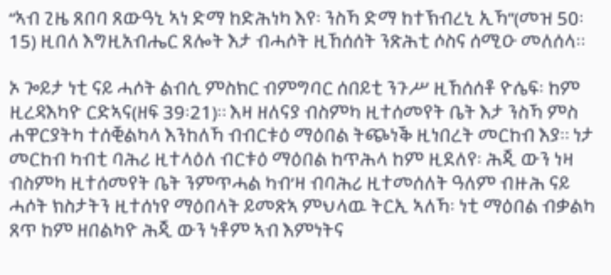“ኣብ ጊዜ ጸበባ ጸውዓኒ ኣነ ድማ ከድሕነካ እየ፡ ንስኻ ድማ ከተኽብረኒ ኢኻ”(መዝ 50፡15) ዚበለ እግዚአብሔር ጸሎት እታ ብሓሶት ዚኸሰሰት ንጽሕቲ ሶስና ሰሚዑ መለሰላ።

ኦ ጐይታ ነቲ ናይ ሓሶት ልብሲ ምስክር ብምግባር ሰበይቲ ንጉሥ ዚኸሰሰቶ ዮሴፍ፡ ከም ዚረዳእካዮ ርድኣና(ዘፍ 39፡21)። እዛ ዘለናያ ብስምካ ዚተሰመየት ቤት እታ ንስኻ ምስ ሐዋርያትካ ተሰቒልካላ እንከለኻ ብብርቱዕ ማዕበል ትጭነቕ ዚነበረት መርከብ እያ። ነታ መርከብ ካብቲ ባሕሪ ዚተላዕለ ብርቱዕ ማዕበል ከጥሕላ ከም ዚደለየ፡ ሕጂ ውን ነዛ ብስምካ ዚተሰመየት ቤት ንምጥሓል ካብ’ዛ ብባሕሪ ዚተመሰለት ዓለም ብዙሕ ናይ ሓሶት ክስታትን ዚተሰነየ ማዕበላት ይመጽኣ ምህላዉ ትርኢ ኣለኻ፡ ነቲ ማዕበል ብቃልካ ጸጥ ከም ዘበልካዮ ሕጂ ውን ነቶም ኣብ እምነትና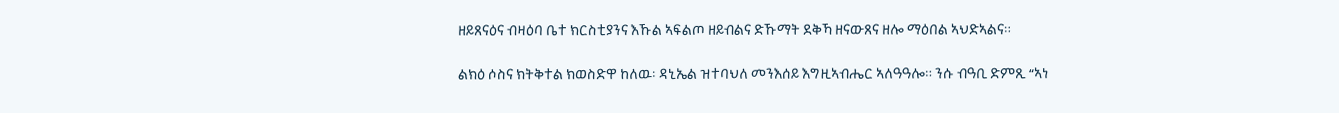ዘይጸናዕና ብዛዕባ ቤተ ክርስቲያንና እኹል ኣፍልጦ ዘይብልና ድኹማት ደቅኻ ዘናውጸና ዘሎ ማዕበል ኣህድኣልና።

ልክዕ ሶስና ክትቅተል ክወስድዋ ከለዉ፡ ዳኒኤል ዝተባህለ መንእሰይ እግዚኣብሔር ኣለዓዓሎ። ንሱ ብዓቢ ድምጺ “ኣነ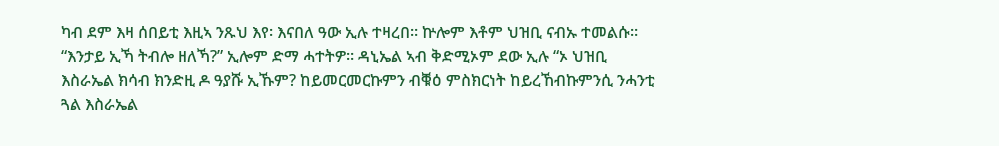ካብ ደም እዛ ሰበይቲ እዚኣ ንጹህ እየ፡ እናበለ ዓው ኢሉ ተዛረበ። ኵሎም እቶም ህዝቢ ናብኡ ተመልሱ። “እንታይ ኢኻ ትብሎ ዘለኻ?” ኢሎም ድማ ሓተትዎ። ዳኒኤል ኣብ ቅድሚኦም ደው ኢሉ “ኦ ህዝቢ እስራኤል ክሳብ ክንድዚ ዶ ዓያሹ ኢኹም? ከይመርመርኩምን ብቑዕ ምስክርነት ከይረኸብኩምንሲ ንሓንቲ ጓል እስራኤል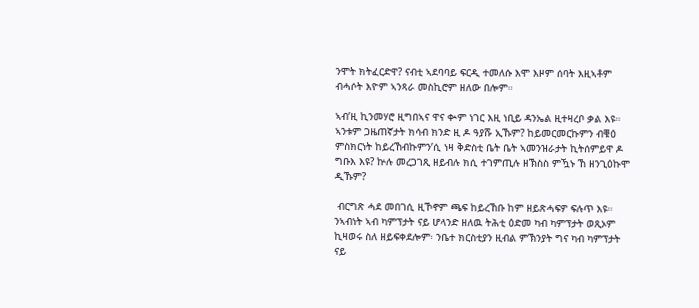ንሞት ክትፈርድዋ? ናብቲ ኣደባባይ ፍርዲ ተመለሱ እሞ እዞም ሰባት እዚኣቶም ብሓሶት እዮም ኣንጻራ መስኪሮም ዘለው በሎም።

ኣብ’ዚ ኪንመሃሮ ዚግበኣና ዋና ቊም ነገር እዚ ነቢይ ዳንኤል ዚተዛረቦ ቃል እዩ። ኣንቱም ጋዜጠኛታት ክሳብ ክንድ ዚ ዶ ዓያሹ ኢኹም? ከይመርመርኩምን ብቑዕ ምስክርነት ከይረኸብኩምን’ሲ ነዛ ቅድስቲ ቤት ቤት ኣመንዝራታት ኪትሰምይዋ ዶ ግቡእ እዩ? ኵሉ መረጋገጺ ዘይብሉ ክሲ ተገምጢሉ ዘኽስስ ምዃኑ ኸ ዘንጊዕኩሞ ዲኹም?

 ብርግጽ ሓደ መበገሲ ዚኾኖም ጫፍ ከይረኸቡ ከም ዘይጽሓፍዎ ፍሉጥ እዩ። ንኣብነት ኣብ ካምፕታት ናይ ሆላንድ ዘለዉ ትሕቲ ዕድመ ካብ ካምፕታት ወጺኦም ኪዛወሩ ስለ ዘይፍቀደሎም፡ ንቤተ ክርስቲያን ዚብል ምኽንያት ግና ካብ ካምፕታት ናይ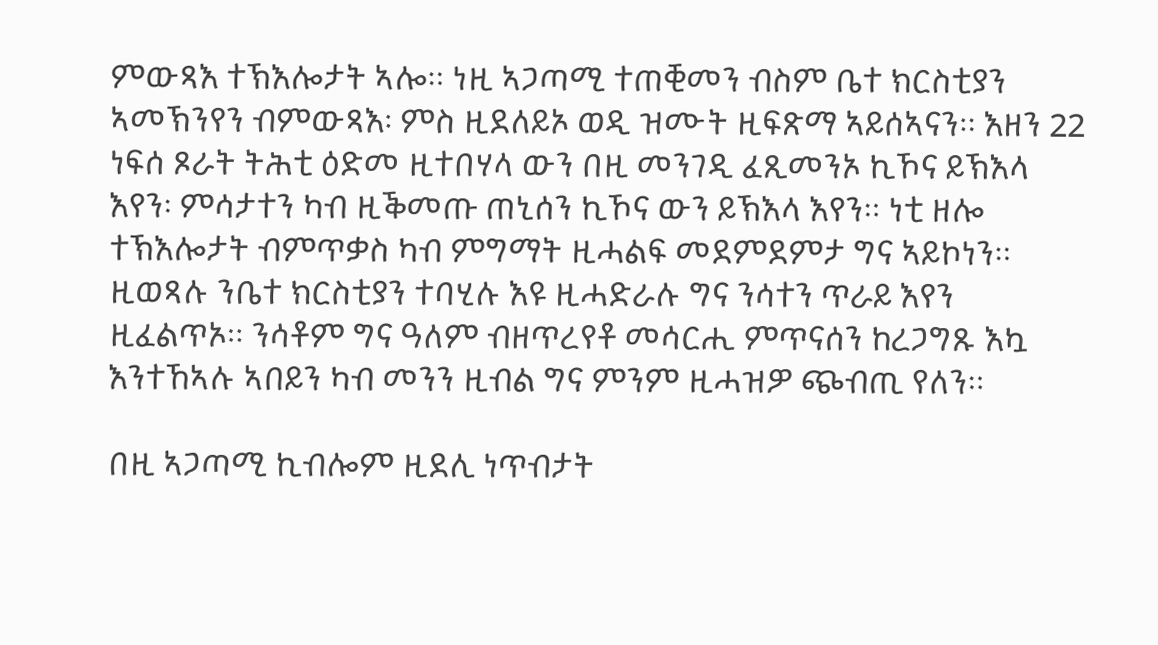ምውጻእ ተኽእሎታት ኣሎ። ነዚ ኣጋጣሚ ተጠቒመን ብስም ቤተ ክርስቲያን ኣመኽንየን ብምውጻእ፡ ምስ ዚደለይኦ ወዲ ዝሙት ዚፍጽማ ኣይሰኣናን። እዘን 22 ነፍሰ ጾራት ትሕቲ ዕድመ ዚተበሃላ ውን በዚ መንገዲ ፈጺመንኦ ኪኾና ይኽእላ እየን፡ ምሳታተን ካብ ዚቕመጡ ጠኒሰን ኪኾና ውን ይኽእላ እየን። ነቲ ዘሎ ተኽእሎታት ብምጥቃስ ካብ ምግማት ዚሓልፍ መደምደምታ ግና ኣይኮነን። ዚወጻሉ ንቤተ ክርስቲያን ተባሂሉ እዩ ዚሓድራሉ ግና ንሳተን ጥራይ እየን ዚፈልጥኦ። ንሳቶም ግና ዓለም ብዘጥረየቶ መሳርሒ ምጥናሰን ከረጋግጹ እኳ እንተኸኣሉ ኣበይን ካብ መንን ዚብል ግና ምንም ዚሓዝዎ ጭብጢ የለን።

በዚ ኣጋጣሚ ኪብሎም ዚደሊ ነጥብታት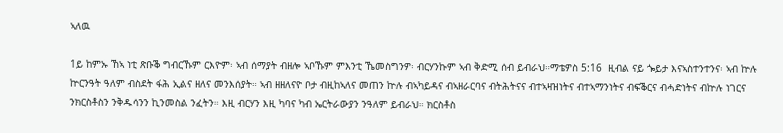ኣለዉ

1ይ ከምኡ ኸኣ ነቲ ጽቡቕ ግብርኹም ርእዮም፡ ኣብ ሰማያት ብዘሎ ኣቦኹም ምእንቲ ኼመስግንዎ፡ ብርሃንኩም ኣብ ቅድሚ ሰብ ይብራህ።ማቴዎስ 5:16  ዚብል ናይ ጐይታ እናኣስተንተንና፡ ኣብ ኵሉ ኵርንዓት ዓለም ብስደት ፋሕ ኢልና ዘለና መንእሰያት። ኣብ ዘዘለናዮ ቦታ ብዚከኣለና መጠን ኵሉ ብኣካይዳና ብኣዘራርባና ብትሕትናና ብተኣዛዝነትና ብተኣማንነትና ብፍቕርና ብሓድነትና ብኵሉ ነገርና ንክርስቶስን ንቅዱሳንን ኪንመስል ንፈትን። እዚ ብርሃን እዚ ካባና ካብ ኤርትራውያን ንዓለም ይብራህ። ክርስቶስ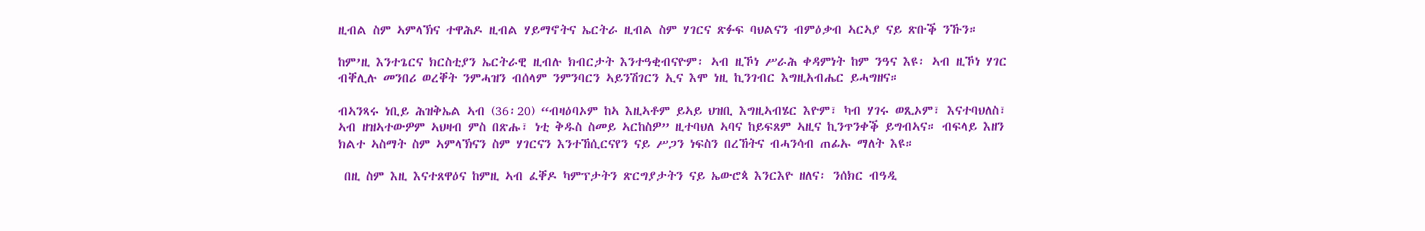ዚብል ስም ኣምላኽና ተዋሕዶ ዚብል ሃይማኖትና ኤርትራ ዚብል ስም ሃገርና ጽፉፍ ባህልናን ብምዕቃብ ኣርኣያ ናይ ጽቡቕ ንኹን።

ከም’ዚ እንተጌርና ክርስቲያን ኤርትራዊ ዚብሉ ክብርታት እንተዓቂብናዮም፡ ኣብ ዚኾነ ሥራሕ ቀዳምነት ከም ንዓና እዩ፡ ኣብ ዚኾነ ሃገር ብቐሊሉ መንበሪ ወረቐት ንምሓዝን ብሰላም ንምንባርን ኣይንሽገርን ኢና እሞ ነዚ ኪንገብር እግዚአብሔር ይሓግዘና።

ብኣንጻሩ ነቢይ ሕዝቅኤል ኣብ (36፡20) “ብዛዕባኦም ከኣ እዚኣቶም ይኣይ ህዝቢ እግዚኣብሄር እዮም፣ ካብ ሃገሩ ወጺኦም፣ እናተባህለስ፣ ኣብ ዘዝኣተውዎም ኣህዛብ ምስ በጽሑ፣ ነቲ ቅዱስ ስመይ ኣርከስዎ” ዚተባህለ ኣባና ከይፍጸም ኣዚና ኪንጥንቀቕ ይግብኣና። ብፍላይ እዘን ክልተ ኣስማት ስም ኣምላኽናን ስም ሃገርናን እንተኸሲርናየን ናይ ሥጋን ነፍስን በረኸትና ብሓንሳብ ጠፊኡ ማለት እዩ።

 በዚ ስም እዚ እናተጸዋዕና ከምዚ ኣብ ፈቐዶ ካምፕታትን ጽርግያታትን ናይ ኤውሮጳ እንርእዮ ዘለና፡ ንሰክር ብዓዲ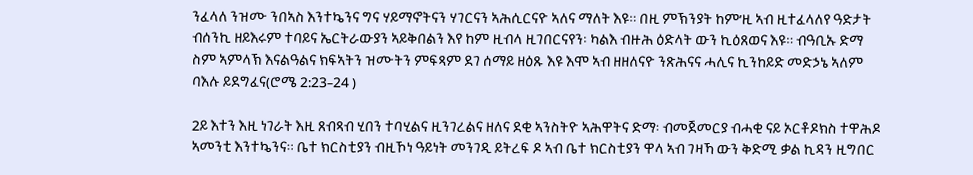ንፈላለ ንዝሙ ንበኣስ እንተኴንና ግና ሃይማኖትናን ሃገርናን ኣሕሲርናዮ ኣለና ማለት እዩ። በዚ ምኽንያት ከም’ዚ ኣብ ዚተፈላለየ ዓድታት ብሰንኪ ዘይእሩም ተባይና ኤርትራውያን ኣይቅበልን እየ ከም ዚብላ ዚገበርናየን፡ ካልእ ብዙሕ ዕድላት ውን ኪዕጸወና እዩ። ብዓቢኡ ድማ ስም ኣምላኽ እናልዓልና ክፍኣትን ዝሙትን ምፍጻም ደገ ሰማይ ዘዕጹ እዩ እሞ ኣብ ዘዘለናዮ ንጽሕናና ሓሊና ኪንከይድ መድኃኔ ኣለም ባእሉ ይደግፈና(ሮሜ 2:23–24 )

2ይ እተን እዚ ነገራት እዚ ጸብጻብ ሂበን ተባሂልና ዚንገረልና ዘለና ደቂ ኣንስትዮ ኣሕዋትና ድማ፡ ብመጀመርያ ብሓቂ ናይ ኦርቶዶክስ ተዋሕዶ ኣመንቲ እንተኴንና። ቤተ ክርስቲያን ብዚኾነ ዓይነት መንገዲ ይትረፍ ዶ ኣብ ቤተ ክርስቲያን ዋላ ኣብ ገዛኻ ውን ቅድሚ ቃል ኪዳን ዚግበር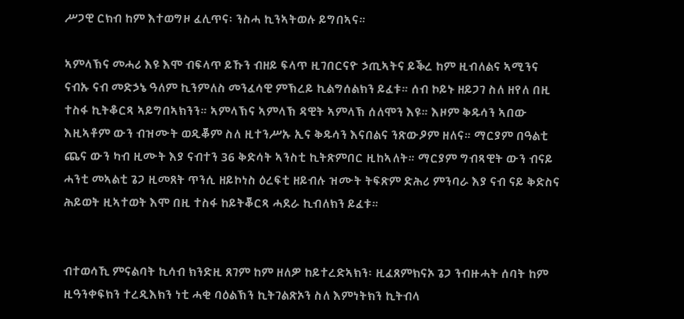ሥጋዊ ርክብ ከም እተወግዞ ፈሊጥና፡ ንስሓ ኪንኣትወሉ ይግበኣና።

ኣምላኽና መሓሪ እዩ እሞ ብፍላጥ ይኹን ብዘይ ፍላጥ ዚገበርናዮ ኃጢኣትና ይቕረ ከም ዚብለልና ኣሚንና ናብኡ ናብ መድኃኔ ዓለም ኪንምለስ መንፈሳዊ ምኽረይ ኪልግሰልክን ይፈቱ። ሰብ ኮይኑ ዘይጋገ ስለ ዘየለ በዚ ተስፋ ኪትቆርጻ ኣይግበኣክንን። ኣምላኽና ኣምላኽ ዳዊት ኣምላኽ ሰለሞን እዩ። እዞም ቅዱሳን ኣበው እዚኣቶም ውን ብዝሙት ወዲቖም ስለ ዚተንሥኡ ኢና ቅዱሳን እናበልና ንጽውዖም ዘለና። ማርያም በዓልቲ ጨና ውን ካብ ዚሙት እያ ናብተን 36 ቅድሳት ኣንስቲ ኪትጽምበር ዚከኣለት። ማርያም ግብጻዊት ውን ብናይ ሓንቲ መኣልቲ ጌጋ ዚመጸት ጥንሲ ዘይኮነስ ዕረፍቲ ዘይብሉ ዝሙት ትፍጽም ድሕሪ ምንባራ እያ ናብ ናይ ቅድስና ሕይወት ዚኣተወት እሞ በዚ ተስፋ ከይትቖርጻ ሓደራ ኪብለክን ይፈቱ።


ብተወሳኺ ምናልባት ኪሳብ ክንድዚ ጸገም ከም ዘለዎ ከይተረድኣክን፡ ዚፈጸምክናኦ ጌጋ ንብዙሓት ሰባት ከም ዚዓንቀፍክን ተረዲእክን ነቲ ሓቂ ባዕልኽን ኪትገልጽኦን ስለ እምነትክን ኪትብላ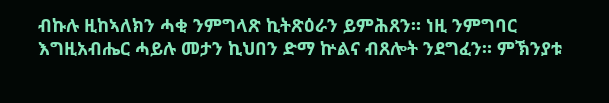ብኩሉ ዚከኣለክን ሓቂ ንምግላጽ ኪትጽዕራን ይምሕጸን። ነዚ ንምግባር እግዚአብሔር ሓይሉ መታን ኪህበን ድማ ኵልና ብጸሎት ንደግፈን። ምኽንያቱ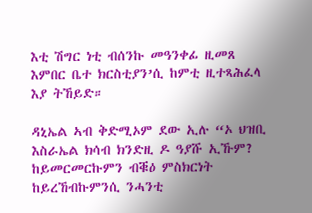እቲ ሽግር ነቲ ብሰንኩ መዓንቀፊ ዚመጸ እምበር ቤተ ክርስቲያን’ሲ ከምቲ ዚተጻሕፈላ እያ ትኸይድ።

ዳኒኤል ኣብ ቅድሚኦም ደው ኢሉ “ኦ ህዝቢ እስራኤል ክሳብ ክንድዚ ዶ ዓያሹ ኢኹም? ከይመርመርኩምን ብቑዕ ምስክርነት ከይረኸብኩምንሲ ንሓንቲ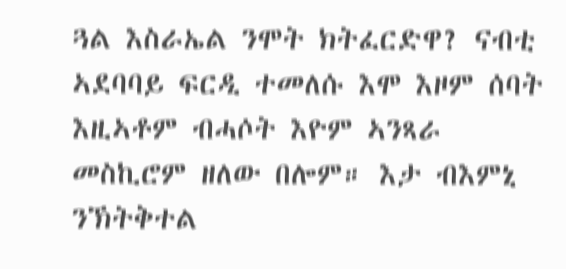ጓል እስራኤል ንሞት ክትፈርድዋ? ናብቲ ኣደባባይ ፍርዲ ተመለሱ እሞ እዞም ሰባት እዚኣቶም ብሓሶት እዮም ኣንጻራ መስኪሮም ዘለው በሎም። እታ ብእምኒ ንኽትቅተል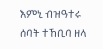እምኒ ብዝዓተሩ ሰባት ተኸቢባ ዘላ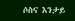ሶስና እንታይ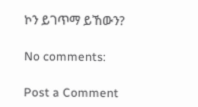ኮን ይገጥማ ይኸውን?

No comments:

Post a Comment